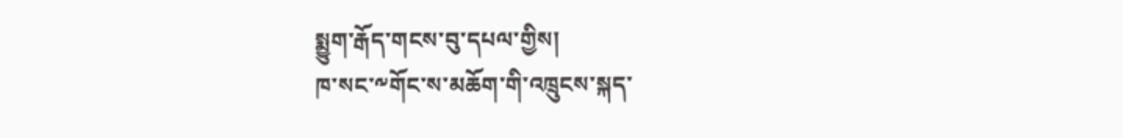སྨྱུག་རྒོད་གངས་བུ་དཔལ་གྱིས།
ཁ་སང་༸གོང་ས་མཆོག་གི་འཁྲུངས་སྐད་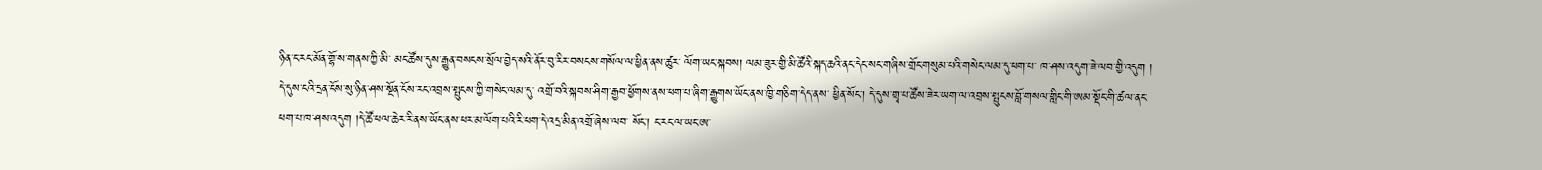ཉིན་ང་རང་མོན་གྷོ་ས་གནས་ཀྱི་མི་ མང་ཚོས་དུས་རྒྱུན་བསངས་སྲོལ་བྱེད་སའི་ནོར་བུ་རིར་བསངས་གསོལ་ལ་ཕྱིན་ནས་ཚུར་ ལོག་ཡང་སྐབས། ལམ་ཟུར་གྱི་མི་ཚོའི་སྐད་ཆའི་ནང་དེང་སང་གཞིས་གྲོང་གསུམ་པའི་གསེང་ལམ་དུ་ཕག་པ་ ཁ་ཤས་འདུག་ཟེ་ལབ་གྱི་འདུག ། དེ་དུས་ངའི་དྲན་ངོས་སུ་ཉིན་ཤས་སྔོན་ངོས་རང་འབྲས་སྤུངས་ཀྱི་གསེང་ལམ་དུ་ འགྲོ་བའི་སྐབས་ཤིག་རྒྱབ་ཕྱོགས་ནས་ཕག་པ་ཞིག་རྒྱུགས་ཡོང་ནས་ཁྱི་གཅིག་དེད་ནས་ ཕྱིན་སོང་། དེ་དུས་གྲྭ་པ་ཚོས་ཟེར་ཡག་ལ་འབྲས་སྤུངས་བློ་གསལ་གླིང་གི་ཨམ་སྡོང་གི་ཚལ་ནང་ ཕག་པ་ཁ་ཤས་འདུག །དེ་ཚོ་ཕལ་ཆེར་རི་ནས་ཡོང་ནས་ཕར་མ་ལོག་པའི་རི་ཕག་དེ་འདྲ་མིན་འགྲོ་ཞེས་ལབ་ སོང་། ང་རང་ལ་ཡང་ཨ་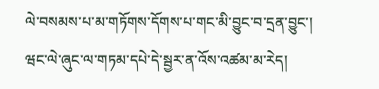ལེ་བསམས་པ་མ་གཏོགས་དོགས་པ་གང་མི་བྱུང་བ་དྲན་བྱུང་།
ཝང་ལེ་ཞུང་ལ་གཏམ་དཔེ་དེ་སྦྱར་ན་འོས་འཚམ་མ་རེད།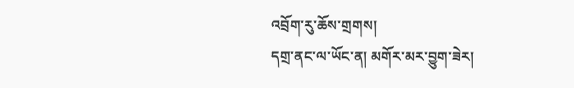འབྲོག་རུ་ཆོས་གྲགས།
དགྲ་ནང་ལ་ཡོང་ན། མགོར་མར་བྱུག་ཟེར།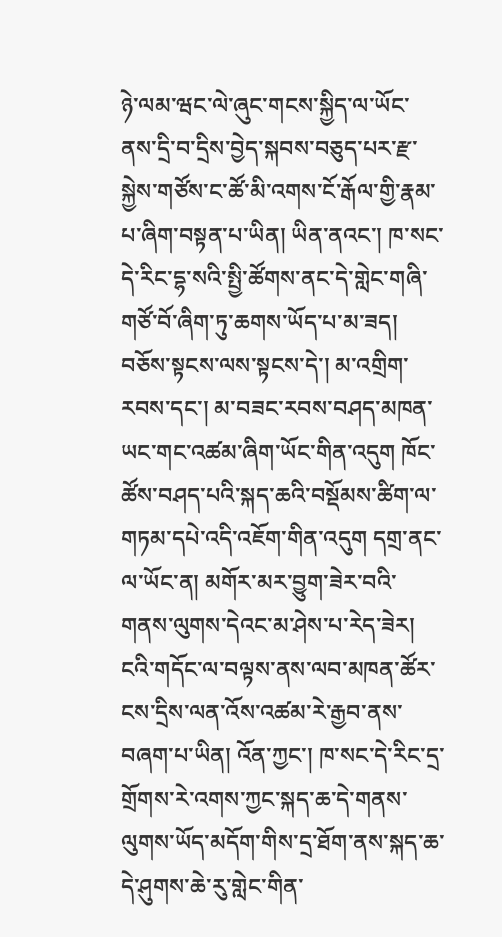ཉེ་ལམ་ཝང་ལེ་ཞུང་གངས་སྐྱིད་ལ་ཡོང་ནས་དྲི་བ་དྲིས་བྱེད་སྐབས་བཅུད་པར་རྫ་སྐྱེས་གཙོས་ང་ཚོ་མི་འགས་ངོ་རྒོལ་གྱི་རྣམ་པ་ཞིག་བསྟན་པ་ཡིན། ཡིན་ནའང་། ཁ་སང་དེ་རིང་དྷ་སའི་སྤྱི་ཚོགས་ནང་དེ་གླེང་གཞི་གཙོ་བོ་ཞིག་ཏུ་ཆགས་ཡོད་པ་མ་ཟད། བཅོས་སྟངས་ལས་སྟངས་དེ་། མ་འགྲིག་རབས་དང་། མ་བཟང་རབས་བཤད་མཁན་ཡང་གང་འཚམ་ཞིག་ཡོང་གིན་འདུག ཁོང་ཚོས་བཤད་པའི་སྐད་ཆའི་བསྡོམས་ཚིག་ལ་གཏམ་དཔེ་འདི་འཇོག་གིན་འདུག དགྲ་ནང་ལ་ཡོང་ན། མགོར་མར་བྱུག་ཟེར་བའི་གནས་ལུགས་དེའང་མ་ཤེས་པ་རེད་ཟེར། ངའི་གདོང་ལ་བལྟས་ནས་ལབ་མཁན་ཚོར་ངས་དྲིས་ལན་འོས་འཚམ་རེ་རྒྱབ་ནས་བཞག་པ་ཡིན། འོན་ཀྱང་། ཁ་སང་དེ་རིང་དྲ་གྲོགས་རེ་འགས་ཀྱང་སྐད་ཆ་དེ་གནས་ལུགས་ཡོད་མདོག་གིས་དྲ་ཐོག་ནས་སྐད་ཆ་དེ་ཤུགས་ཆེ་རུ་གླེང་གིན་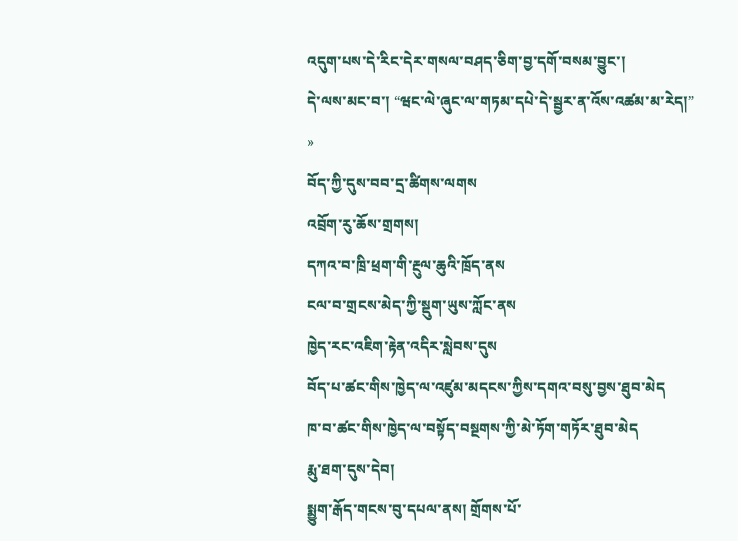འདུག་པས་དེ་རིང་དེར་གསལ་བཤད་ཅིག་བྱ་དགོ་བསམ་བྱུང་།
དེ་ལས་མང་བ་། “ཝང་ལེ་ཞུང་ལ་གཏམ་དཔེ་དེ་སྦྱར་ན་འོས་འཚམ་མ་རེད།” »
བོད་ཀྱི་དུས་བབ་དྲ་ཚིགས་ལགས
འབྲོག་རུ་ཆོས་གྲགས།
དཀའ་བ་ཁྲི་ཕྲག་གི་རྔུལ་ཆུའི་ཁྲོད་ནས
ངལ་བ་གྲངས་མེད་ཀྱི་སྡུག་ཡུས་ཀློང་ནས
ཁྱེད་རང་འཇིག་རྟེན་འདིར་སླེབས་དུས
བོད་པ་ཚང་གིས་ཁྱེད་ལ་འཛུམ་མདངས་ཀྱིས་དགའ་བསུ་བྱས་ཐུབ་མེད
ཁ་བ་ཚང་གིས་ཁྱེད་ལ་བསྟོད་བསྔགས་ཀྱི་མེ་ཏོག་གཏོར་ཐུབ་མེད
རྨུ་ཐག་དུས་དེབ།
སྨྱུག་རྒོད་གངས་བུ་དཔལ་ནས། གྲོགས་པོ་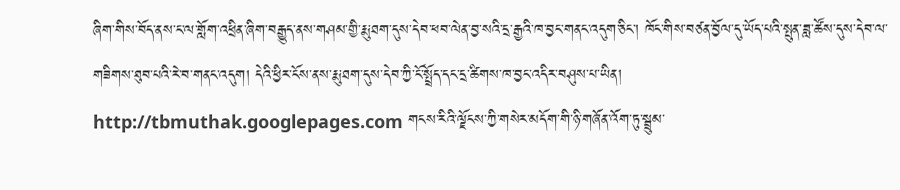ཞིག་གིས་བོད་ནས་ང་ལ་གློག་འཕྲིན་ཞིག་བརྒྱུད་ནས་གཤམ་གྱི་རྨུ་ཐག་དུས་དེབ་ཕབ་ལེན་བྱ་སའི་དྲ་རྒྱའི་ཁ་བྱང་གནང་འདུག་ཅིང་། ཁོང་གིས་བཙན་བྱོལ་དུ་ཡོད་པའི་སྤུན་ཟླ་ཚོས་དུས་དེབ་ལ་གཟིགས་ཐུབ་པའི་རེ་བ་གནང་འདུག། དེའི་ཕྱིར་ངོས་ནས་རྨུ་ཐག་དུས་དེབ་ཀྱི་ངོ་སྤྲོད་དང་དྲ་ཚིགས་ཁ་བྱང་འདིར་བཤུས་པ་ཡིན། http://tbmuthak.googlepages.com གངས་རིའི་ལྗོངས་ཀྱི་གསེར་མདོག་གི་ཉི་གཞོན་འོག་ཏུ་སྦྲུམ་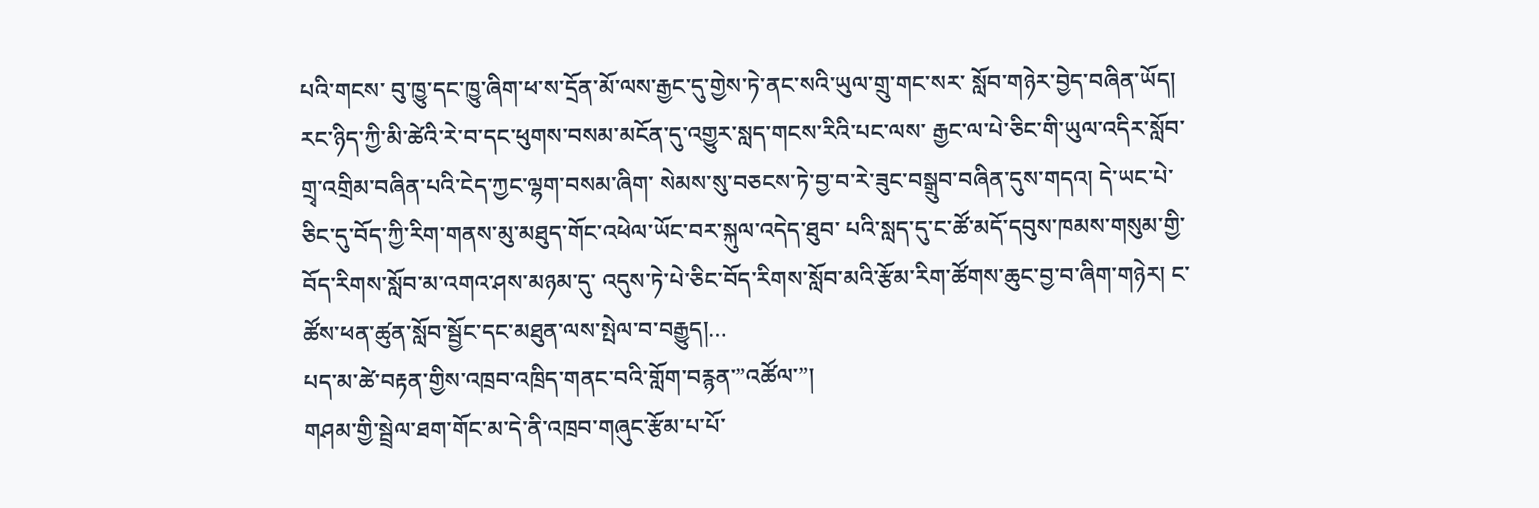པའི་གངས་ བུ་ཁྱུ་དང་ཁྱུ་ཞིག་ཕ་ས་དྲོན་མོ་ལས་རྒྱང་དུ་གྱེས་ཏེ་ནང་སའི་ཡུལ་གྲུ་གང་སར་ སློབ་གཉེར་བྱེད་བཞིན་ཡོད། རང་ཉིད་ཀྱི་མི་ཚེའི་རེ་བ་དང་ཕུགས་བསམ་མངོན་དུ་འགྱུར་སླད་གངས་རིའི་པང་ལས་ རྒྱང་ལ་པེ་ཅིང་གི་ཡུལ་འདིར་སློབ་གྲྭ་འགྲིམ་བཞིན་པའི་ངེད་ཀྱང་ལྷག་བསམ་ཞིག་ སེམས་སུ་བཅངས་ཏེ་བྱ་བ་རེ་ཟུང་བསྒྲུབ་བཞིན་དུས་གདའ། དེ་ཡང་པེ་ཅིང་དུ་བོད་ཀྱི་རིག་གནས་མུ་མཐུད་གོང་འཕེལ་ཡོང་བར་སྐུལ་འདེད་ཐུབ་ པའི་སླད་དུ་ང་ཚོ་མདོ་དབུས་ཁམས་གསུམ་གྱི་བོད་རིགས་སློབ་མ་འགའ་ཤས་མཉམ་དུ་ འདུས་ཏེ་པེ་ཅིང་བོད་རིགས་སློབ་མའི་རྩོམ་རིག་ཚོགས་ཆུང་བྱ་བ་ཞིག་གཉེར། ང་ཚོས་ཕན་ཚུན་སློབ་སྦྱོང་དང་མཐུན་ལས་སྤེལ་བ་བརྒྱུད།…
པད་མ་ཚེ་བརྟན་གྱིས་འཁྲབ་འཁྲིད་གནང་བའི་གློག་བརྙན་”འཚོལ་”།
གཤམ་གྱི་སྦྲེལ་ཐག་གོང་མ་དེ་ནི་འཁྲབ་གཞུང་རྩོམ་པ་པོ་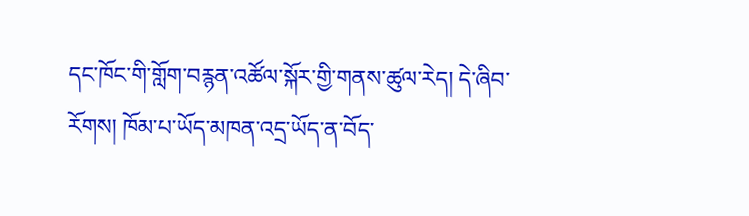དང་ཁོང་གི་གློག་བརྙན་འཚོལ་སྐོར་གྱི་གནས་ཚུལ་རེད། དེ་ཞིབ་རོགས། ཁོམ་པ་ཡོད་མཁན་འདྲ་ཡོད་ན་བོད་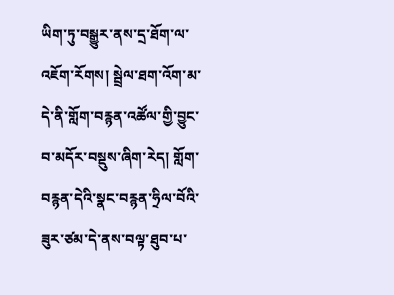ཡིག་ཏུ་བསྒྱུར་ནས་དྲ་ཐོག་ལ་འཇོག་རོགས། སྦྲེལ་ཐག་འོག་མ་དེ་ནི་གློག་བརྙན་འཚོལ་གྱི་བྱུང་བ་མདོར་བསྡུས་ཞིག་རེད། གློག་བརྙན་དེའི་སྣང་བརྙན་ཧྲིལ་བོའི་ཟུར་ཙམ་དེ་ནས་བལྟ་ཐུབ་པ་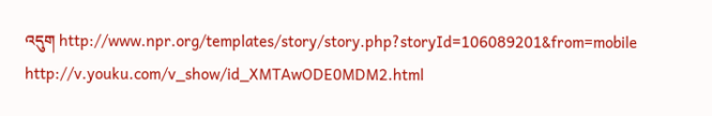འདུག http://www.npr.org/templates/story/story.php?storyId=106089201&from=mobile http://v.youku.com/v_show/id_XMTAwODE0MDM2.html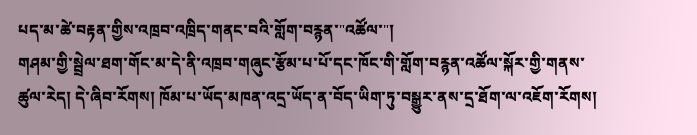པད་མ་ཚེ་བརྟན་གྱིས་འཁྲབ་འཁྲིད་གནང་བའི་གློག་བརྙན་"འཚོལ་"།
གཤམ་གྱི་སྦྲེལ་ཐག་གོང་མ་དེ་ནི་འཁྲབ་གཞུང་རྩོམ་པ་པོ་དང་ཁོང་གི་གློག་བརྙན་འཚོལ་སྐོར་གྱི་གནས་ཚུལ་རེད། དེ་ཞིབ་རོགས། ཁོམ་པ་ཡོད་མཁན་འདྲ་ཡོད་ན་བོད་ཡིག་ཏུ་བསྒྱུར་ནས་དྲ་ཐོག་ལ་འཇོག་རོགས།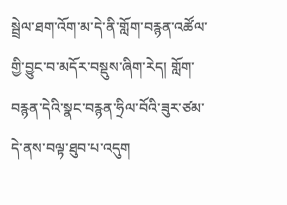སྦྲེལ་ཐག་འོག་མ་དེ་ནི་གློག་བརྙན་འཚོལ་གྱི་བྱུང་བ་མདོར་བསྡུས་ཞིག་རེད། གློག་བརྙན་དེའི་སྣང་བརྙན་ཧྲིལ་བོའི་ཟུར་ཙམ་དེ་ནས་བལྟ་ཐུབ་པ་འདུག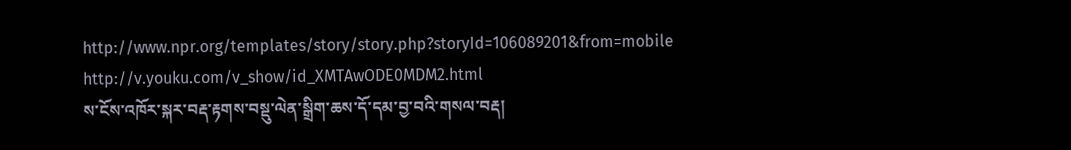http://www.npr.org/templates/story/story.php?storyId=106089201&from=mobile http://v.youku.com/v_show/id_XMTAwODE0MDM2.html
ས་ངོས་འཁོར་སྐར་བརྡ་རྟགས་བསྡུ་ལེན་སྒྲིག་ཆས་དོ་དམ་བྱ་བའི་གསལ་བརྡ།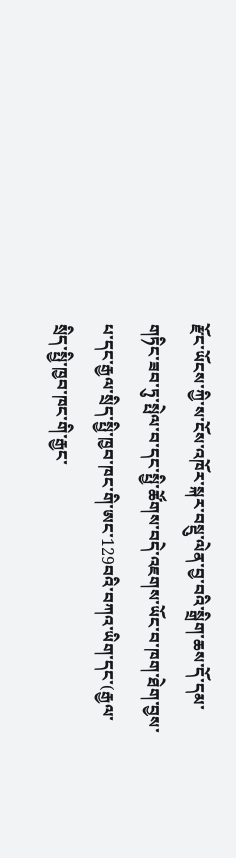རྫོང་ཡོངས་ཀྱི་ས་ངོས་འཁོར་སྐར་བསྡུ་ལེན་བྱ་བའི་སྒྲིག་ཆས་དོ་དམ་གཏིང་ཟབ་ཏུ་སྤེལ་བ་དང་སྤྱི་ཚོགས་བདེ་འཇགས་ཡོང་བ་ཁག་ཐེག་བྱས་པ་དང་རྒྱལ་སྲིད་སྤྱི་ཁྱབ་ཁང་གི་ཨང་129བའི་བཀའ་ཡིག་དང་(རྒྱལ་སྲིད་སྤྱི་ཁྱབ་ཁང་གི་རྒྱང་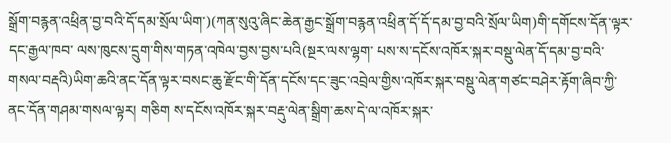སྒྲོག་བརྙན་འཕྲིན་བྱ་བའི་དོ་དམ་སྲོལ་ཡིག་)(ཀན་སུའུ་ཞིང་ཆེན་རྒྱང་སྒྲོག་བརྙན་འཕྲིན་དོ་དོ་དམ་བྱ་བའི་སྲོལ་ཡིག)གི་དགོངས་དོན་ལྟར་དང་རྒྱལ་ཁབ་ ལས་ཁུངས་དྲུག་གིས་གཏན་འཁེལ་བྱས་བྱས་པའི(སྔར་ལས་ལྷག་ པས་ས་དངོས་འཁོར་སྐར་བསྡུ་ལེན་དོ་དམ་བྱ་བའི་གསལ་བརྡའི)ཡིག་ཆའི་ནང་དོན་ལྟར་བསང་ཆུ་རྫོང་གི་དོན་དངོས་དང་ཟུང་འབྲེལ་གྱིས་འཁོར་སྐར་བསྡུ་ལེན་གཙང་བཤེར་རྟོག་ཞིབ་ཀྱི་ནང་དོན་གཤམ་གསལ་ལྟར། གཅིག ས་དངོས་འཁོར་སྐར་བརྡུ་ལེན་སྒྲིག་ཆས་དེ་ལ་འཁོར་སྐར་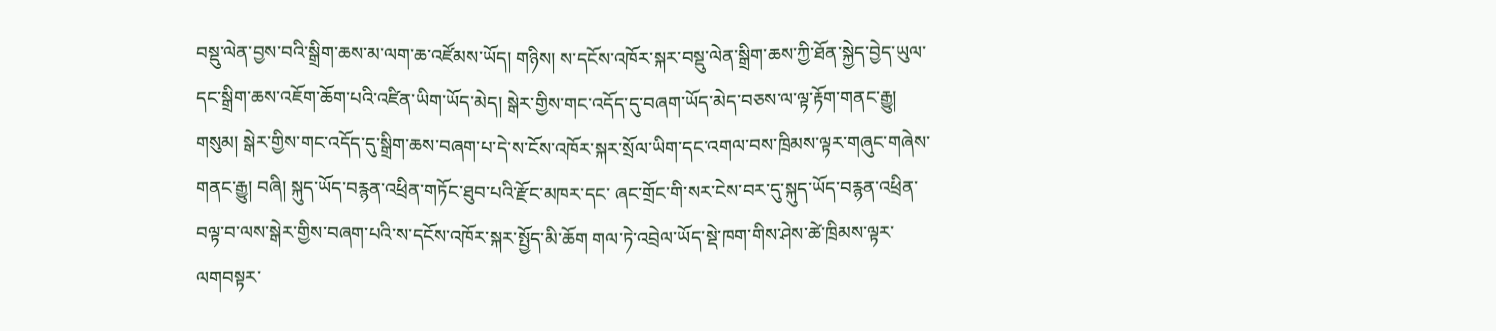བསྡུ་ལེན་བྱས་བའི་སྒྲིག་ཆས་མ་ལག་ཆ་འཛོམས་ཡོད། གཉིས། ས་དངོས་འཁོར་སྐར་བསྡུ་ལེན་སྒྲིག་ཆས་ཀྱི་ཐོན་སྐྱེད་བྱེད་ཡུལ་དང་སྒྲིག་ཆས་འཇོག་ཆོག་པའི་འཛིན་ཡིག་ཡོད་མེད། སྒེར་གྱིས་གང་འདོད་དུ་བཞག་ཡོད་མེད་བཅས་ལ་ལྟ་རྟོག་གནང་རྒྱུ། གསུམ། སྒེར་གྱིས་གང་འདོད་དུ་སྒྲིག་ཆས་བཞག་པ་དེ་ས་ངོས་འཁོར་སྐར་སྲོལ་ཡིག་དང་འགལ་བས་ཁྲིམས་ལྟར་གཞུང་གཞེས་གནང་རྒྱུ། བཞི། སྐུད་ཡོད་བརྙན་འཕྲིན་གཏོང་ཐུབ་པའི་རྫོང་མཁར་དང་ ཞང་གྲོང་གི་སར་ངེས་བར་དུ་སྐུད་ཡོད་བརྙན་འཕྲིན་བལྟ་བ་ལས་སྒེར་གྱིས་བཞག་པའི་ས་དངོས་འཁོར་སྐར་སྤྱོད་མི་ཆོག གལ་ཏེ་འབྲེལ་ཡོད་སྡེ་ཁག་གིས་ཤེས་ཚེ་ཁྲིམས་ལྟར་ལགབསྟར་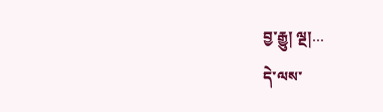བྱ་རྒྱུ། ལྔ།…
དེ་ལས་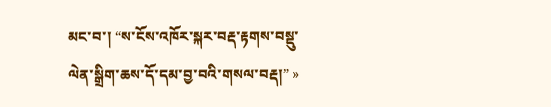མང་བ་། “ས་ངོས་འཁོར་སྐར་བརྡ་རྟགས་བསྡུ་ལེན་སྒྲིག་ཆས་དོ་དམ་བྱ་བའི་གསལ་བརྡ།” »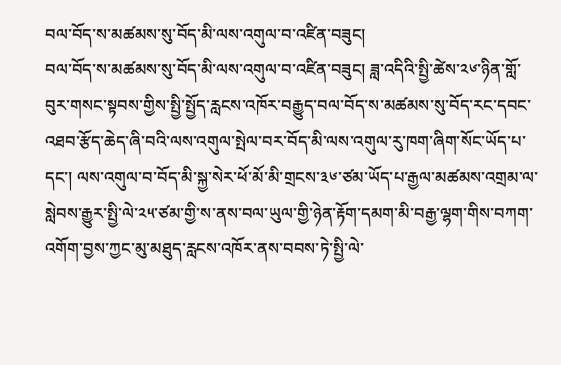བལ་བོད་ས་མཚམས་སུ་བོད་མི་ལས་འགུལ་བ་འཛིན་བཟུང།
བལ་བོད་ས་མཚམས་སུ་བོད་མི་ལས་འགུལ་བ་འཛིན་བཟུང། ཟླ་འདིའི་སྤྱི་ཚེས་༢༦་ཉིན་གློ་བུར་གསང་སྟབས་གྱིས་སྤྱི་སྤྱོད་རླངས་འཁོར་བརྒྱུད་བལ་བོད་ས་མཚམས་སུ་བོད་རང་དབང་འཐབ་རྩོད་ཆེད་ཞི་བའི་ལས་འགུལ་སྤེལ་བར་བོད་མི་ལས་འགུལ་རུ་ཁག་ཞིག་སོང་ཡོད་པ་དང་། ལས་འགུལ་བ་བོད་མི་སྐྱ་སེར་ཕོ་མོ་མི་གྲངས་༣༦་ཙམ་ཡོད་པ་རྒྱལ་མཚམས་འགྲམ་ལ་སླེབས་རྒྱུར་སྤྱི་ལེ་༢༥་ཙམ་གྱི་ས་ནས་བལ་ཡུལ་གྱི་ཉེན་རྟོག་དམག་མི་བརྒྱ་ལྷག་གིས་བཀག་འགོག་བྱས་ཀྱང་མུ་མཐུད་རླངས་འཁོར་ནས་བབས་ཏེ་སྤྱི་ལེ་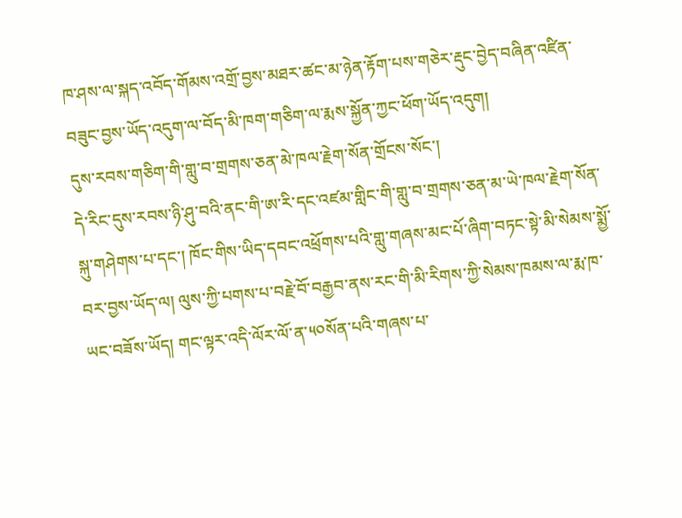ཁ་ཤས་ལ་སྐད་འབོད་གོམས་འགྲོ་བྱས་མཐར་ཚང་མ་ཉེན་རྟོག་པས་གཅེར་རྡུང་བྱེད་བཞིན་འཛིན་བཟུང་བྱས་ཡོད་འདུག་ལ་བོད་མི་ཁག་གཅིག་ལ་རྨས་སྐྱོན་ཀྱང་ཕོག་ཡོད་འདུག།
དུས་རབས་གཅིག་གི་གླུ་བ་གྲགས་ཅན་མེ་ཁལ་རྗེག་སོན་གྲོངས་སོང་།
དེ་རིང་དུས་རབས་ཉི་ཤུ་བའི་ནང་གི་ཨ་རི་དང་འཛམ་གླིང་གི་གླུ་བ་གྲགས་ཅན་མ་ཡེ་ཁལ་རྗེག་སོན་སྐུ་གཤེགས་པ་དང་། ཁོང་གིས་ཡིད་དབང་འཕྲོགས་པའི་གླུ་གཞས་མང་པོ་ཞིག་བཏང་སྟེ་མི་སེམས་སྨྱོ་བར་བྱས་ཡོད་ལ། ལུས་ཀྱི་པགས་པ་བརྗེ་བོ་བརྒྱབ་ནས་རང་གི་མི་རིགས་ཀྱི་སེམས་ཁམས་ལ་རྨ་ཁ་ཡང་བཟོས་ཡོད། གང་ལྟར་འདི་ལོར་ལོ་ན་༥༠སོན་པའི་གཞས་པ་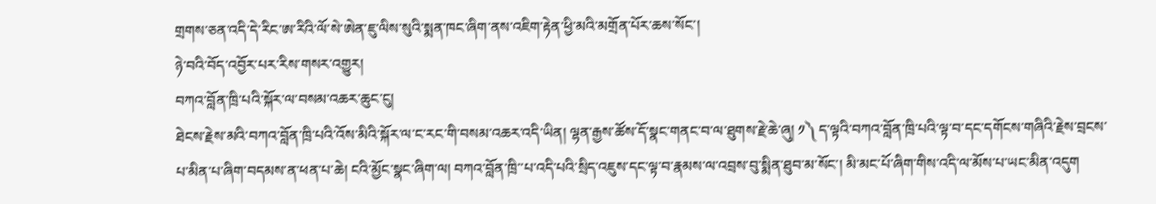གྲགས་ཅན་འདི་དེ་རིང་ཨ་རིའི་ལོ་སེ་ཨེན་ཇུ་ལིས་སུའི་སྨན་ཁང་ཞིག་ནས་འཇིག་རྟེན་ཕྱི་མའི་མགྲོན་པོར་ཆས་སོང་།
ཉེ་བའི་བོད་འབྱོར་པར་རིས་གསར་འགྱུར།
བཀའ་བློན་ཁྲི་པའི་སྐོར་ལ་བསམ་འཆར་ཆུང་ངུ།
ཐེངས་རྗེས་མའི་བཀའ་བློན་ཁྲི་པའི་འོས་མིའི་སྐོར་ལ་ང་རང་གི་བསམ་འཆར་འདི་ཡིན། ལྷན་རྒྱས་ཚོས་དོ་སྣང་གནང་བ་ལ་ཐུགས་རྗེ་ཆེ་ཞུ། ༡༽ ད་ལྟའི་བཀའ་བློན་ཁྲི་པའི་ལྟ་བ་དང་དགོངས་གཞིའི་རྗེས་བྲངས་པ་མིན་པ་ཞིག་བདམས་ན་ཕན་པ་ཆེ། ངའི་མྱོང་སྣང་ཞིག་ལ། བཀའ་བློན་ཁྲི་་པ་འདི་པའི་སྲིད་འཇུས་དང་ལྟ་བ་རྣམས་ལ་འབྲས་བུ་སྨིན་ཐུབ་མ་སོང་། མི་མང་པོ་ཞིག་གིས་འདི་ལ་མོས་པ་ཡང་མིན་འདུག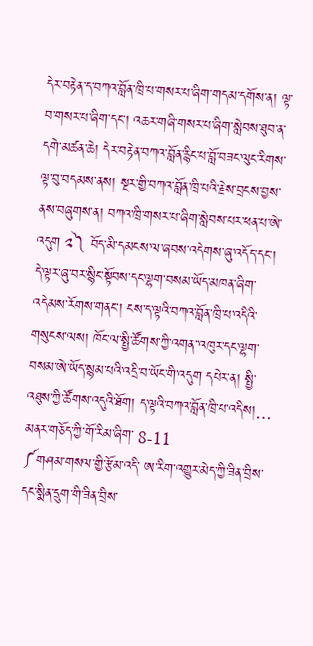དེར་བརྟེན་ད་བཀའ་བློན་ཁྲི་པ་གསར་པ་ཞིག་གདམ་དགོས་ན། ལྟ་བ་གསར་པ་ཞིག་དང་། འཆར་གཞི་གསར་པ་ཞིག་སླེབས་ཐུབ་ན་དགེ་མཚན་ཆེ། དེར་བརྟེན་བཀའ་བློན་རྙིང་པ་བློ་བཟང་ལུང་རིགས་ལྟ་བུ་བདམས་ནས། སྔར་གྱི་བཀའ་བློན་ཁྲི་པའི་རྗེས་བྲངས་བྱས་ནས་བཞུགས་ན། བཀའ་ཁྲི་གསར་པ་ཞིག་སླེབས་པར་ཕན་པ་ཨེ་འདུག ༢༽ བོད་མི་དམངས་ལ་ཞབས་འདེགས་ཞུ་འདོད་དང་། དེ་ལྟར་ཞུ་བར་སྙིང་སྟོབས་དང་ལྷག་བསམ་ཡོད་མཁན་ཞིག་འདེམས་རོགས་གནང་། ངས་ད་ལྟའི་བཀའ་བློན་ཁྲི་པ་འདིའི་གསུངས་ལས། ཁོང་ལ་སྤྱི་ཚོགས་ཀྱི་འགན་་འཁུར་དང་ལྷག་བསམ་ཨེ་ཡོད་སྙམ་པའི་འདྲི་བ་ཡོང་གི་འདུག དཔེར་ན། སྤྱི་འཐུས་ཀྱི་ཚོགས་འདུའི་ཐོག། ད་ལྟའི་བཀའ་བློན་ཁྲི་པ་འདིས།…
མནར་གཅོད་ཀྱི་གོ་རིམ་ཞིག་ 8-11
༼གཤམ་གསལ་གྱི་རྩོམ་འདི་ ཨ་རིག་འགྱུར་མེད་ཀྱི་ཟིན་བྲིས་དང་སྨིན་དྲུག་གི་ཟིན་བྲིས་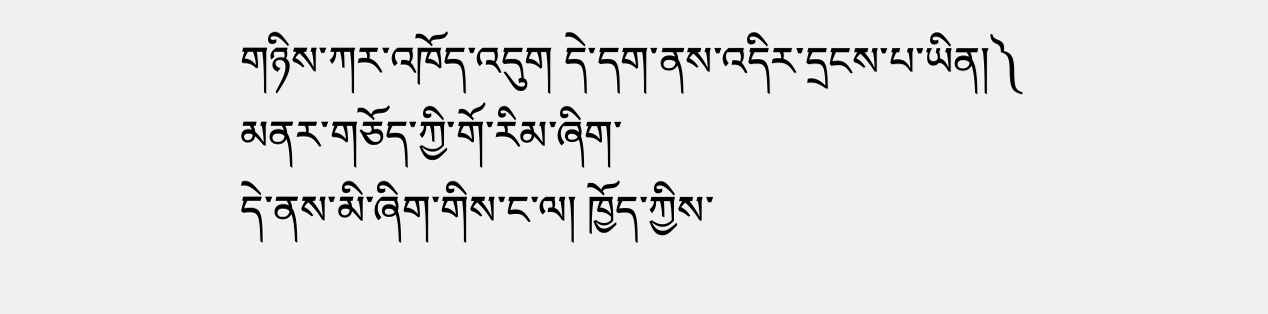གཉིས་ཀར་འཁོད་འདུག དེ་དག་ནས་འདིར་དྲངས་པ་ཡིན།༽
མནར་གཅོད་ཀྱི་གོ་རིམ་ཞིག་
དེ་ནས་མི་ཞིག་གིས་ང་ལ། ཁྱོད་ཀྱིས་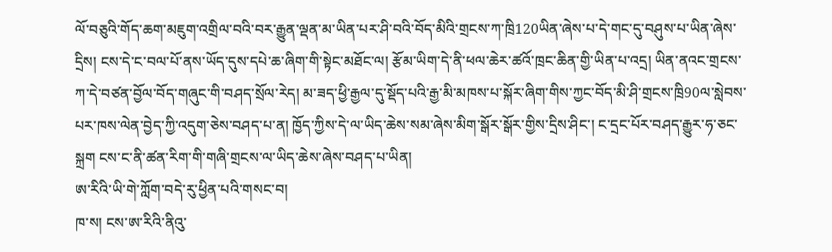ལོ་བཅུའི་གོད་ཆག་མཇུག་འགྲིལ་བའི་བར་རྒྱུན་ལྡན་མ་ཡིན་པར་ཤི་བའི་བོད་མིའི་གྲངས་ཀ་ཁྲི120ཡིན་ཞེས་པ་དེ་གང་དུ་བཤུས་པ་ཡིན་ཞེས་དྲིས། ངས་དེ་ང་བལ་པོ་ནས་ཡོད་དུས་དཔེ་ཆ་ཞིག་གི་སྟེང་མཐོང་ལ། རྩོམ་ཡིག་དེ་ནི་ཕལ་ཆེར་ཚའོ་ཁྲང་ཆིན་གྱི་ཡིན་པ་འདྲ། ཡིན་ནའང་གྲངས་ཀ་དེ་བཙན་བྱོལ་བོད་གཞུང་གི་བཤད་སྲོལ་རེད། མ་ཟད་ཕྱི་རྒྱལ་དུ་སྡོད་པའི་རྒྱ་མི་མཁས་པ་སྐོར་ཞིག་གིས་ཀྱང་བོད་མི་ཤི་གྲངས་ཁྲི90ལ་སླེབས་པར་ཁས་ལེན་བྱེད་ཀྱི་འདུག་ཅེས་བཤད་པ་ན། ཁྱོད་ཀྱིས་དེ་ལ་ཡིད་ཆེས་སམ་ཞེས་མིག་སྒོར་སྒོར་གྱིས་དྲིས་ཤིང་། ང་དྲང་པོར་བཤད་རྒྱུར་ཧ་ཅང་སྐྲག ངས་ང་ནི་ཚན་རིག་གི་གཞི་གྲངས་ལ་ཡིད་ཆེས་ཞེས་བཤད་པ་ཡིན།
ཨ་རིའི་ཡི་གེ་ཀློག་བདེ་རུ་ཕྱིན་པའི་གསང་བ།
ཁ་ས། ངས་ཨ་རིའི་ནིའུ་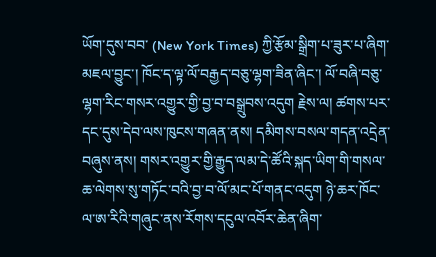ཡོག་དུས་བབ་ (New York Times) ཀྱི་རྩོམ་སྒྲིག་པ་ཟུར་པ་ཞིག་མཇལ་བྱུང་། ཁོང་ད་ལྟ་ལོ་བརྒྱད་བཅུ་ལྷག་ཟིན་ཞིང་། ལོ་བཞི་བཅུ་ལྷག་རིང་གསར་འགྱུར་གྱི་བྱ་བ་བསྒྲུབས་འདུག རྗེས་ལ། ཚགས་པར་དང་དུས་དེབ་ལས་ཁུངས་གཞན་ནས། དམིགས་བསལ་གདན་འདྲེན་བཞུས་ནས། གསར་འགྱུར་གྱི་རྒྱུད་ལམ་དེ་ཚོའི་སྐད་ཡིག་གི་གསལ་ཆ་ལེགས་སུ་གཏོང་བའི་བྱ་བ་ལོ་མང་པོ་གནང་འདུག ཉེ་ཆར་ཁོང་ལ་ཨ་རིའི་གཞུང་ནས་རོགས་དངུལ་འབོར་ཆེན་ཞིག་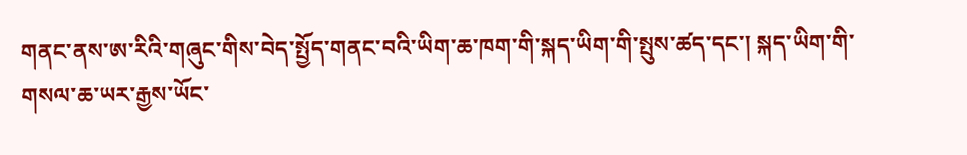གནང་ནས་ཨ་རིའི་གཞུང་གིས་བེད་སྤྱོད་གནང་བའི་ཡིག་ཆ་ཁག་གི་སྐད་ཡིག་གི་སྤུས་ཚད་དང་། སྐད་ཡིག་གི་གསལ་ཆ་ཡར་རྒྱས་ཡོང་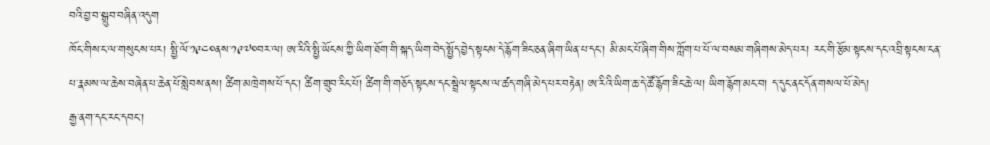བའི་བྱ་བ་སྒྲུབ་བཞིན་འདུག
ཁོང་གིས་ང་ལ་གསུངས་པར། སྤྱི་ལོ་༡༩༤༠ནས་༡༩༧༠བར་ལ། ཨ་རིའི་སྤྱི་ཡོངས་ཀྱི་ཡིག་ཐོག་གི་སྐད་ཡིག་བེད་སྤྱོད་བྱེད་སྟངས་དེ་རྙོག་ཟིང་ཅན་ཞིག་ཡིན་པ་དང་། མི་མང་པོ་ཞིག་གིས་ཀློག་པ་པོ་ལ་བསམ་གཞིགས་མེད་པར། རང་གི་རྩོམ་སྟངས་དང་འབྲི་སྟངས་ངན་པ་རྣམས་ལ་ཆེས་བཞེན་པ་ཆེན་པོ་སླེབས་ནས། ཚིག་མཁྲེགས་པོ་དང་། ཚིག་གྲུབ་རིང་པོ། ཚིག་གི་གཅོད་སྟངས་དང་སྦྲེལ་སྟངས་ལ་ཚད་གཞི་མེད་པར་བརྟེན། ཨ་རིའི་ཡིག་ཆ་དེ་ཚོ་རྙོག་ཟིང་ཆེ་ལ། ཡིག་རྙོག་མང་བ། ད་དུང་ནང་དོན་གསལ་པོ་མེད།
རྒྱ་ནག་དང་རང་དབང་།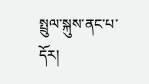སྤྲུལ་སྐུས་ནང་པ་དོར།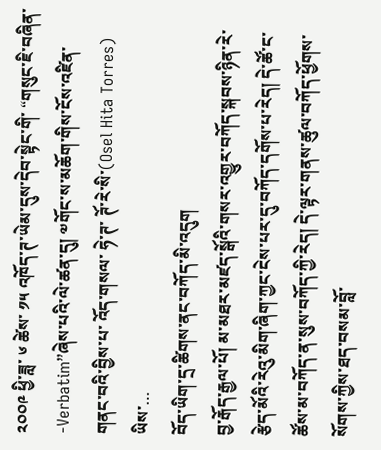༢༠༠༩ ཕྱི་ཟླ་ ༦ ཚེས་ ༡༥ འཁོད་ཊ་ཡེམ་དུས་དེབ་སྟེང་གི་ “གསུང་ཇི་བཞིན་ -Verbatim”ཞེས་པའི་ལེ་ཚན་དུ། ༧གོང་ས་མཆོག་གིས་ངོས་འཛིན་གནང་བའི་བྱིས་པ་ འོད་གསལ་ ཧེ་ཊ་ ཊོ་རེ་སི་(Osel Hita Torres) ཡིས་…
བོད་ཡིག་དྲ་ཚིགས་ནང་བཀོད་མི་འདུག
བྱ་རྒོད་རྒྱལ་པོ། མ་མཐར་མཛད་སྒོའི་གསར་འགྱུར་བཀོད་སྐབས་ཉིན་རེ་རྩེད་མོའི་རེའུ་མིག་ཞིག་ཀྱང་ངེས་པར་དུ་བཀོད་དགོས་པ་རེད། དེ་ཚོ་ང་ཚོས་མ་བཀོད་ན་སུས་བཀོད་ཀྱི་རེད། དེ་ལྟར་གནས་ཚུལ་བཀོད་ཕྱོགས་སོགས་ཀྱིས་ཐད་བསམ་བློ་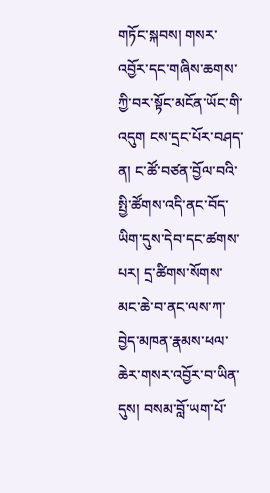གཏོང་སྐབས། གསར་འབྱོར་དང་གཞིས་ཆགས་ཀྱི་བར་སྟོང་མངོན་ཡོང་གི་འདུག ངས་དྲང་པོར་བཤད་ན། ང་ཚོ་བཙན་བྱོལ་བའི་སྤྱི་ཚོགས་འདི་ནང་བོད་ཡིག་དུས་དེབ་དང་ཚགས་པར། དྲ་ཚིགས་སོགས་མང་ཆེ་བ་ནང་ལས་ཀ་བྱེད་མཁན་རྣམས་ཕལ་ཆེར་གསར་འབྱོར་བ་ཡིན་དུས། བསམ་བློ་ཡག་པོ་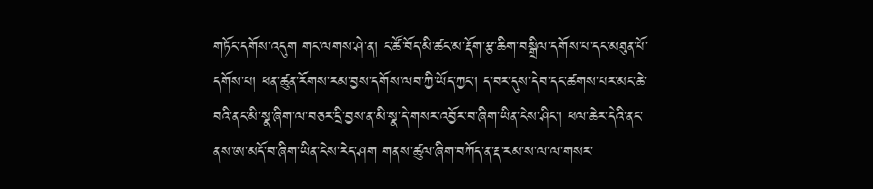གཏོང་དགོས་འདུག གང་ལགས་ཤེ་ན། ང་ཚོ་བོད་མི་ཚང་མ་རྡོག་རྩ་ཆིག་བསྒྲིལ་དགོས་པ་དང་མཐུན་པོ་དགོས་པ། ཕན་ཚུན་རོགས་རམ་བྱས་དགོས་ལབ་ཀྱི་ཡོད་ཀྱང་། ད་བར་དུས་དེབ་དང་ཚགས་པར་མང་ཆེ་བའི་ནང་མི་སྣ་ཞིག་ལ་བཅར་དྲི་བྱས་ན་མི་སྣ་དེ་གསར་འབྱོར་བ་ཞིག་ཡིན་ངེས་ཤིང་། ཕལ་ཆེར་དེའི་ནང་ནས་ཨ་མདོ་བ་ཞིག་ཡིན་ངེས་རེད་ཤག གནས་ཚུལ་ཞིག་བཀོད་ན་རྡ་རམ་ས་ལ་ལ་གསར་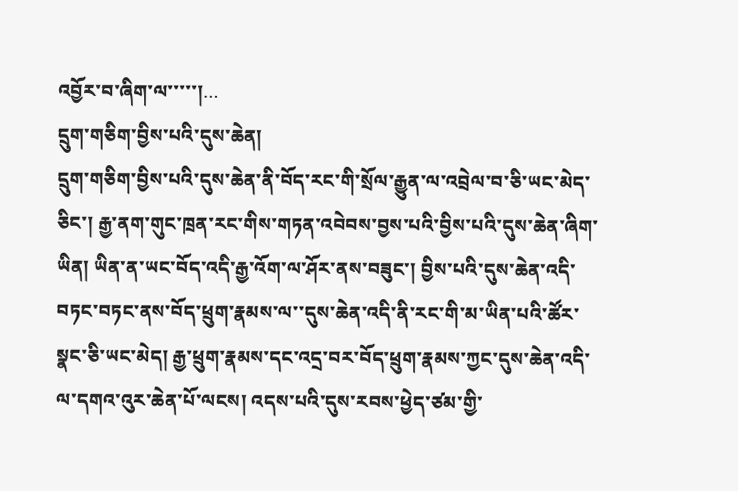འབྱོར་བ་ཞིག་ལ་་་་་།…
དྲུག་གཅིག་བྱིས་པའི་དུས་ཆེན།
དྲུག་གཅིག་བྱིས་པའི་དུས་ཆེན་ནི་བོད་རང་གི་སྲོལ་རྒྱུན་ལ་འབྲེལ་བ་ཅི་ཡང་མེད་ཅིང་། རྒྱ་ནག་གུང་ཁྲན་རང་གིས་གཏན་འབེབས་བྱས་པའི་བྱིས་པའི་དུས་ཆེན་ཞིག་ཡིན། ཡིན་ན་ཡང་བོད་འདི་རྒྱ་འོག་ལ་ཤོར་ནས་བཟུང་། བྱིས་པའི་དུས་ཆེན་འདི་བཏང་བཏང་ནས་བོད་ཕྲུག་རྣམས་ལ་་དུས་ཆེན་འདི་ནི་རང་གི་མ་ཡིན་པའི་ཚོར་སྣང་ཅི་ཡང་མེད། རྒྱ་ཕྲུག་རྣམས་དང་འདྲ་བར་བོད་ཕྲུག་རྣམས་ཀྱང་དུས་ཆེན་འདི་ལ་དགའ་འུར་ཆེན་པོ་ལངས། འདས་པའི་དུས་རབས་ཕྱེད་ཙམ་གྱི་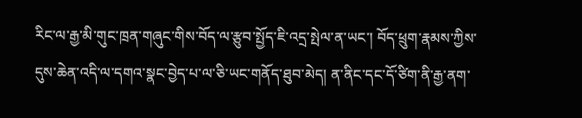རིང་ལ་རྒྱ་མི་གུང་ཁྲན་གཞུང་གིས་བོད་ལ་རྩུབ་སྤྱོད་ཇི་འདྲ་སྤེལ་ན་ཡང་། བོད་ཕྲུག་རྣམས་ཀྱིས་དུས་ཆེན་འདི་ལ་དགའ་སྣང་བྱེད་པ་ལ་ཅི་ཡང་གནོད་ཐུབ་མེད། ན་ནིང་དང་དོ་ཙིག་ནི་རྒྱ་ནག་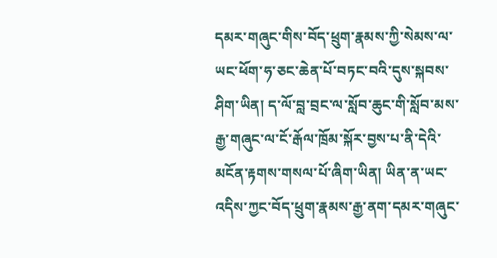དམར་གཞུང་གིས་བོད་ཕྲུག་རྣམས་ཀྱི་སེམས་ལ་ཡང་ཕོག་ཧ་ཅང་ཆེན་པོ་བཏང་བའི་དུས་སྐབས་ཤིག་ཡིན། ད་ལོ་བླ་བྲང་ལ་སློབ་ཆུང་གི་སློབ་མས་རྒྱ་གཞུང་ལ་ངོ་རྒོལ་ཁྲོམ་སྐོར་བྱས་པ་ནི་དེའི་མངོན་རྟགས་གསལ་པོ་ཞིག་ཡིན། ཡིན་ན་ཡང་འདིས་ཀྱང་བོད་ཕྲུག་རྣམས་རྒྱ་ནག་དམར་གཞུང་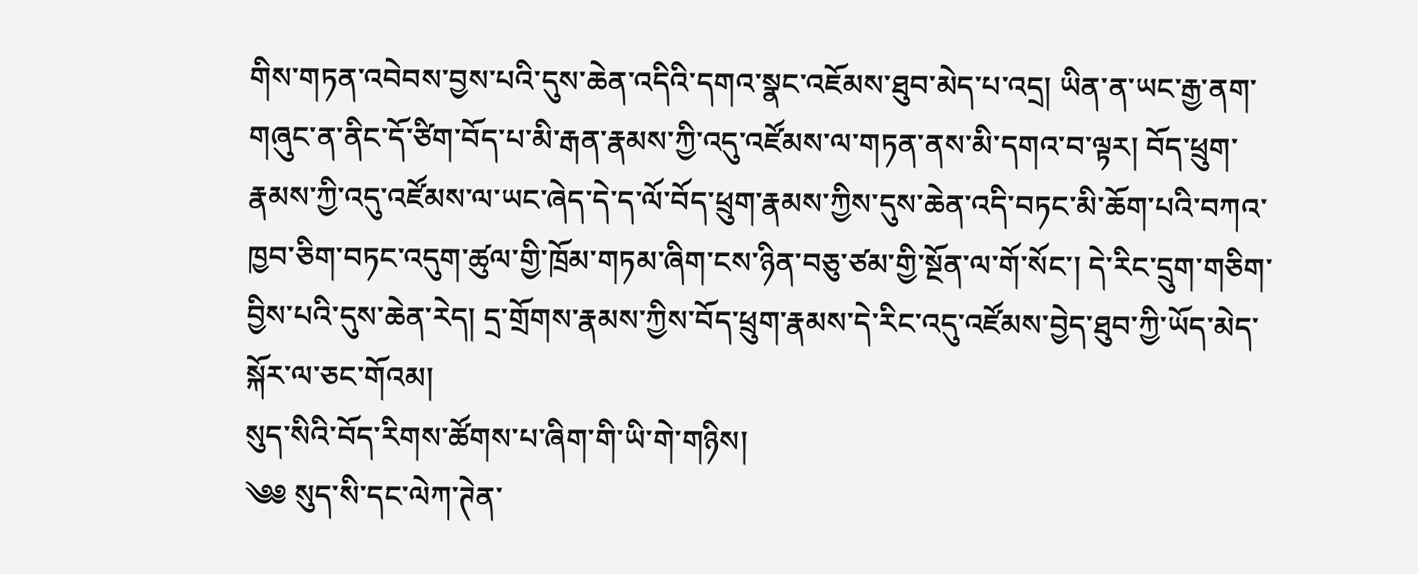གིས་གཏན་འབེབས་བྱས་པའི་དུས་ཆེན་འདིའི་དགའ་སྣང་འཇོམས་ཐུབ་མེད་པ་འདྲ། ཡིན་ན་ཡང་རྒྱ་ནག་གཞུང་ན་ནིང་དོ་ཙིག་བོད་པ་མི་རྒན་རྣམས་ཀྱི་འདུ་འཛོམས་ལ་གཏན་ནས་མི་དགའ་བ་ལྟར། བོད་ཕྲུག་རྣམས་ཀྱི་འདུ་འཛོམས་ལ་ཡང་ཞེད་དེ་ད་ལོ་བོད་ཕྲུག་རྣམས་ཀྱིས་དུས་ཆེན་འདི་བཏང་མི་ཆོག་པའི་བཀའ་ཁྱབ་ཅིག་བཏང་འདུག་ཚུལ་གྱི་ཁྲོམ་གཏམ་ཞིག་ངས་ཉིན་བཅུ་ཙམ་གྱི་སྔོན་ལ་གོ་སོང་། དེ་རིང་དྲུག་གཅིག་བྱིས་པའི་དུས་ཆེན་རེད། དྲ་གྲོགས་རྣམས་ཀྱིས་བོད་ཕྲུག་རྣམས་དེ་རིང་འདུ་འཛོམས་བྱེད་ཐུབ་ཀྱི་ཡོད་མེད་སྐོར་ལ་ཅང་གོའམ།
སུད་སིའི་བོད་རིགས་ཚོགས་པ་ཞིག་གི་ཡི་གེ་གཉིས།
༄༅ སུད་སི་དང་ལེཀ་ཊེན་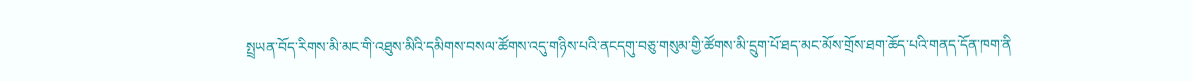སྤྲཡན་བོད་རིགས་མི་མང་གི་འཐུས་མིའི་དམིགས་བསལ་ཚོགས་འདུ་གཉིས་པའི་ནངདགུ་བཅུ་གསུམ་གྱི་ཚོགས་མི་དྲུག་པོ་ཐད་མང་མོས་གྲོས་ཐག་ཆོད་པའི་གནད་དོན་ཁག་ནི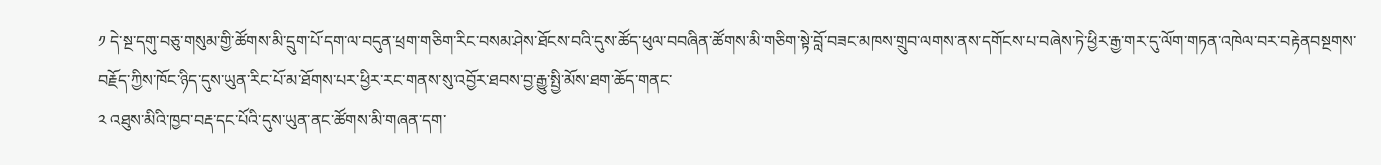༡ དེ་སྔ་དགུ་བཅུ་གསུམ་གྱི་ཚོགས་མི་དྲུག་པོ་དག་ལ་བདུན་ཕྲག་གཅིག་རིང་བསམ་ཤེས་ཐོངས་བའི་དུས་ཚོད་ཕུལ་བབཞིན་ཚོགས་མི་གཅིག་སྟེ་བློ་བཟང་མཁས་གྲུབ་ལགས་ནས་དགོངས་པ་བཞེས་ཏེ་ཕྱིར་རྒྱ་གར་དུ་ལོག་གཏན་འཁེལ་བར་བརྟེནབསྔགས་བརྗོད་ཀྱིས་ཁོང་ཉིད་དུས་ཡུན་རིང་པོ་མ་ཐོགས་པར་ཕྱིར་རང་གནས་སུ་འབྱོར་ཐབས་བྱ་རྒྱུ་སྤྱི་མོས་ཐག་ཆོད་གནང་
༢ འཐུས་མིའི་ཁྱབ་བརྡ་དང་པོའི་དུས་ཡུན་ནང་ཚོགས་མི་གཞན་དག་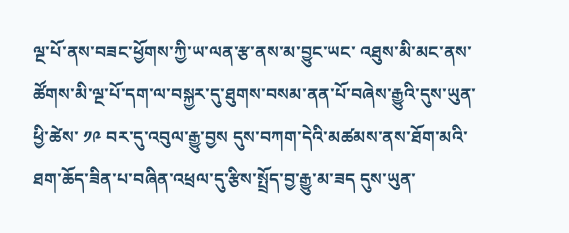ལྔ་པོ་ནས་བཟང་ཕྱོགས་ཀྱི་ཡ་ལན་རྩ་ནས་མ་བྱུང་ཡང་ འཐུས་མི་མང་ནས་ཚོགས་མི་ལྔ་པོ་དག་ལ་བསྐྱར་དུ་ཐུགས་བསམ་ནན་པོ་བཞེས་རྒྱུའི་དུས་ཡུན་ཕྱི་ཚེས་ ༡༩ བར་དུ་འབུལ་རྒྱུ་བྱས དུས་བཀག་དེའི་མཚམས་ནས་ཐོག་མའི་ཐག་ཆོད་ཟིན་པ་བཞིན་འཕྲལ་དུ་རྩིས་སྤྲོད་བྱ་རྒྱུ་མ་ཟད དུས་ཡུན་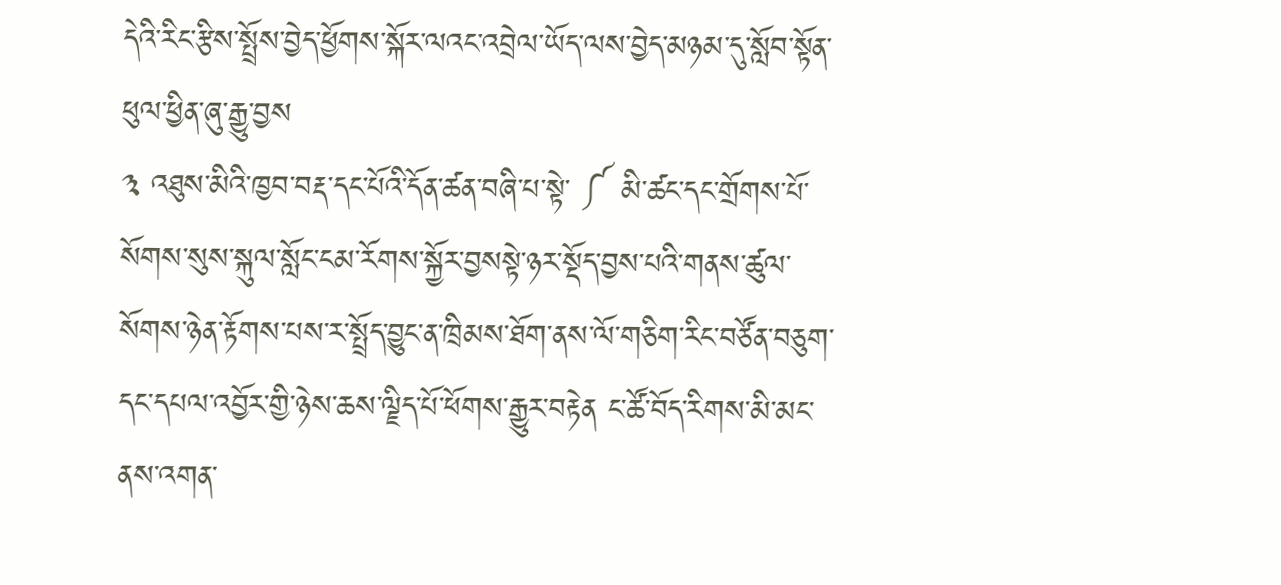དེའི་རིང་རྩིས་སྤྲོས་བྱེད་ཕྱོགས་སྐོར་ལའང་འབྲེལ་ཡོད་ལས་བྱེད་མཉམ་དུ་སློབ་སྟོན་ཕུལ་ཕྱིན་ཞུ་རྒྱུ་བྱས
༣ འཐུས་མིའི་ཁྱབ་བརྡ་དང་པོའི་དོན་ཚན་བཞི་པ་སྟེ་ ༼ མི་ཚང་དང་གྲོགས་པོ་སོགས་སུས་སྐུལ་སློང་ངམ་རོགས་སྐྱོར་བྱསསྟེ་ཉར་སྡོད་བྱས་པའི་གནས་ཚུལ་སོགས་ཉེན་རྟོགས་པས་ར་སྤྲོད་བྱུང་ན་ཁྲིམས་ཐོག་ནས་ལོ་གཅིག་རིང་བཙོན་བཅུག་དང་དཔལ་འབྱོར་གྱི་ཉེས་ཆས་ལྗིད་པོ་ཕོགས་རྒྱུར་བརྟེན ང་ཚོ་བོད་རིགས་མི་མང་ནས་འགན་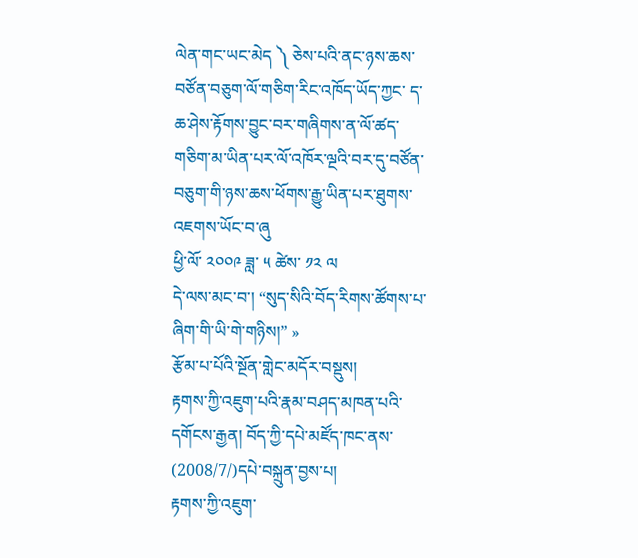ལེན་གང་ཡང་མེད ༽ ཅེས་པའི་ནང་ཉས་ཆས་བཙོན་བཅུག་ལོ་གཅིག་རིང་འཁོད་ཡོད་ཀྱང་ ད་ཆ་ཤེས་རྟོགས་བྱུང་བར་གཞིགས་ན་ལོ་ཚད་གཅིག་མ་ཡིན་པར་ལོ་འཁོར་ལྔའི་བར་དུ་བཙོན་བཅུག་གི་ཉས་ཆས་ཕོགས་རྒྱུ་ཡིན་པར་ཐུགས་འཇགས་ཡོང་བ་ཞུ
ཕྱི་ལོ་ ༢༠༠༩ ཟླ་ ༥ ཚེས་ ༡༢ ལ
དེ་ལས་མང་བ་། “སུད་སིའི་བོད་རིགས་ཚོགས་པ་ཞིག་གི་ཡི་གེ་གཉིས།” »
རྩོམ་པ་པོའི་སྔོན་གླེང་མདོར་བསྡུས།
རྟགས་ཀྱི་འཇུག་པའི་རྣམ་བཤད་མཁན་པའི་དགོངས་རྒྱན། བོད་ཀྱི་དཔེ་མཛོད་ཁང་ནས་ (2008/7/)དཔེ་བསྐྲུན་བྱས་པ།
རྟགས་ཀྱི་འཇུག་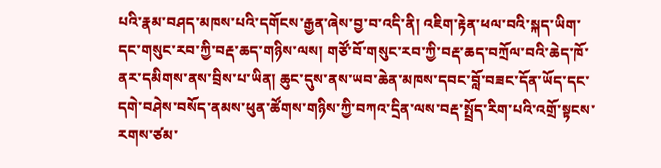པའི་རྣམ་བཤད་མཁས་པའི་དགོངས་རྒྱན་ཞེས་བྱ་བ་འདི་ནི། འཇིག་རྟེན་ཕལ་བའི་སྐད་ཡིག་དང་གསུང་རབ་ཀྱི་བརྡ་ཆད་གཉིས་ལས། གཙོ་བོ་གསུང་རབ་ཀྱི་བརྡ་ཆད་བཀྲོལ་བའི་ཆེད་ཁོ་ནར་དམིགས་ནས་བྲིས་པ་ཡིན། ཆུང་དུས་ནས་ཡབ་ཆེན་མཁས་དབང་བློ་བཟང་དོན་ཡོད་དང་དགེ་བཤེས་བསོད་ནམས་ཕུན་ཚོགས་གཉིས་ཀྱི་བཀའ་དྲིན་ལས་བརྡ་སྤྲོད་རིག་པའི་འགྲོ་སྟངས་རགས་ཙམ་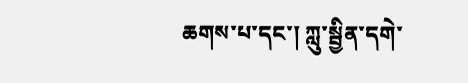ཆགས་པ་དང་། ཀླུ་སྦྱིན་དགེ་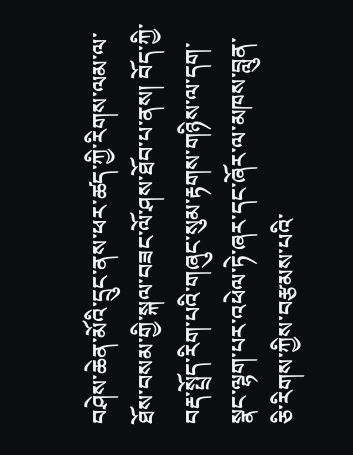བཤེས་ཆེན་མོའི་དྲུང་ནས་ཕར་ཚད་ཀྱི་རིགས་ལམ་ལ་ཐོས་བསམ་གྱི་སྐལ་བཟང་ལོ་ཤས་ཐོབ་པ་ནས། བོད་ཀྱི་བརྡ་སྤྲོད་རིག་པའི་གཞུང་སུམ་རྟགས་གཉིས་ལ་དག་སྣང་ལྷག་པར་འཕེལ་ཏེ་ཞར་དང་ཞོར་ལ་མཁས་བླུན་ཅི་རིགས་ཀྱིས་བརྩམས་པའི་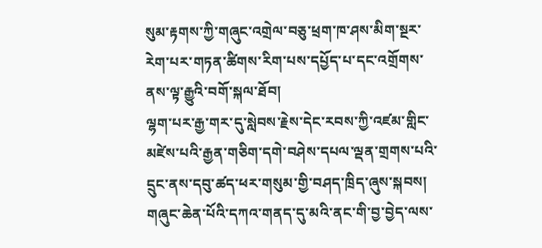སུམ་རྟགས་ཀྱི་གཞུང་འགྲེལ་བཅུ་ཕྲག་ཁ་ཤས་མིག་སྔར་རེག་པར་གཏན་ཚིགས་རིག་པས་དཔྱོད་པ་དང་འགྲོགས་ནས་ལྟ་རྒྱུའི་བགོ་སྐལ་ཐོབ།
ལྷག་པར་རྒྱ་གར་དུ་སླེབས་རྗེས་དེང་རབས་ཀྱི་འཛམ་གླིང་མཛེས་པའི་རྒྱན་གཅིག་དགེ་བཤེས་དཔལ་ལྡན་གྲགས་པའི་དྲུང་ནས་དབུ་ཚད་ཕར་གསུམ་གྱི་བཤད་ཁྲིད་ཞུས་སྐབས། གཞུང་ཆེན་པོའི་དཀའ་གནད་དུ་མའི་ནང་གི་བྱ་བྱེད་ལས་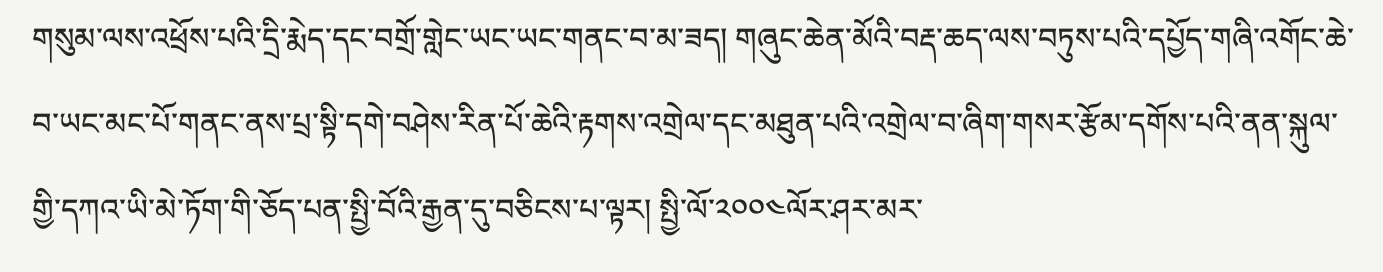གསུམ་ལས་འཕྲོས་པའི་དྲི་རྨེད་དང་བགྲོ་གླེང་ཡང་ཡང་གནང་བ་མ་ཟད། གཞུང་ཆེན་མོའི་བརྡ་ཆད་ལས་བཏུས་པའི་དཔྱོད་གཞི་འགོང་ཆེ་བ་ཡང་མང་པོ་གནང་ནས་པྲ་སྟི་དགེ་བཤེས་རིན་པོ་ཆེའི་རྟགས་འགྲེལ་དང་མཐུན་པའི་འགྲེལ་བ་ཞིག་གསར་རྩོམ་དགོས་པའི་ནན་སྐུལ་གྱི་དཀའ་ཡི་མེ་ཏོག་གི་ཅོད་པན་སྤྱི་བོའི་རྒྱན་དུ་བཅིངས་པ་ལྟར། སྤྱི་ལོ་༢༠༠༤ལོར་ཤར་མར་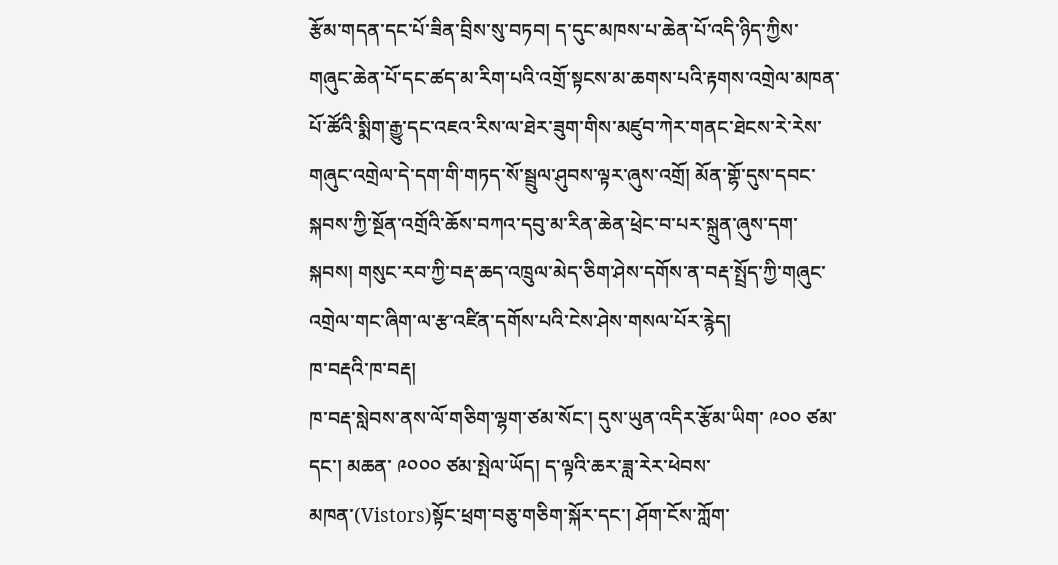རྩོམ་གདན་དང་པོ་ཟིན་བྲིས་སུ་བཏབ། ད་དུང་མཁས་པ་ཆེན་པོ་འདི་ཉིད་ཀྱིས་གཞུང་ཆེན་པོ་དང་ཚད་མ་རིག་པའི་འགྲོ་སྟངས་མ་ཆགས་པའི་རྟགས་འགྲེལ་མཁན་པོ་ཚོའི་སྨིག་རྒྱུ་དང་འཇའ་རིས་ལ་ཐེར་ཟུག་གིས་མཛུབ་ཀེར་གནང་ཐེངས་རེ་རེས་གཞུང་འགྲེལ་དེ་དག་གི་གཏད་སོ་སྦྲུལ་ཤུབས་ལྟར་ཞུས་འགྲོ། མོན་གྷོ་དུས་དབང་སྐབས་ཀྱི་སྔོན་འགྲོའི་ཆོས་བཀའ་དབུ་མ་རིན་ཆེན་ཕྲེང་བ་པར་སྐྲུན་ཞུས་དག་སྐབས། གསུང་རབ་ཀྱི་བརྡ་ཆད་འཁྲུལ་མེད་ཅིག་ཤེས་དགོས་ན་བརྡ་སྤྲོད་ཀྱི་གཞུང་འགྲེལ་གང་ཞིག་ལ་རྩ་འཛིན་དགོས་པའི་ངེས་ཤེས་གསལ་པོར་རྙེད།
ཁ་བརྡའི་ཁ་བརྡ།
ཁ་བརྡ་སླེབས་ནས་ལོ་གཅིག་ལྷག་ཙམ་སོང་། དུས་ཡུན་འདིར་རྩོམ་ཡིག་ ༩༠༠ ཙམ་དང་། མཆན་ ༩༠༠༠ ཙམ་སྤེལ་ཡོད། ད་ལྟའི་ཆར་ཟླ་རེར་ཕེབས་མཁན་(Vistors)སྟོང་ཕྲག་བཅུ་གཅིག་སྐོར་དང་། ཤོག་ངོས་ཀློག་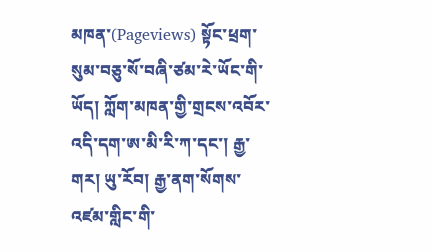མཁན་(Pageviews) སྟོང་ཕྲག་སུམ་བཅུ་སོ་བཞི་ཙམ་རེ་ཡོང་གི་ཡོད། ཀློག་མཁན་གྱི་གྲངས་འབོར་འདི་དག་ཨ་མི་རི་ཀ་དང་། རྒྱ་གར། ཡུ་རོབ། རྒྱ་ནག་སོགས་འཛམ་གླིང་གི་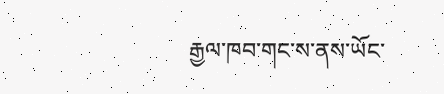རྒྱལ་ཁབ་གང་ས་ནས་ཡོང་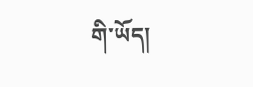གི་ཡོད།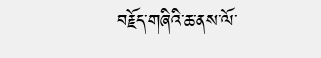བརྗོད་གཞིའི་ཆ་ནས་ལོ་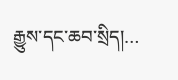རྒྱུས་དང་ཆབ་སྲིད།…